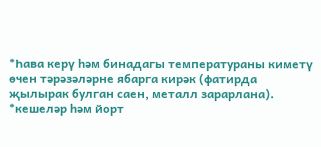*Һава керү һәм бинадагы температураны киметү өчен тәрәзәләрне ябарга кирәк (фатирда җылырак булган саен, металл зарарлана).
*кешеләр һәм йорт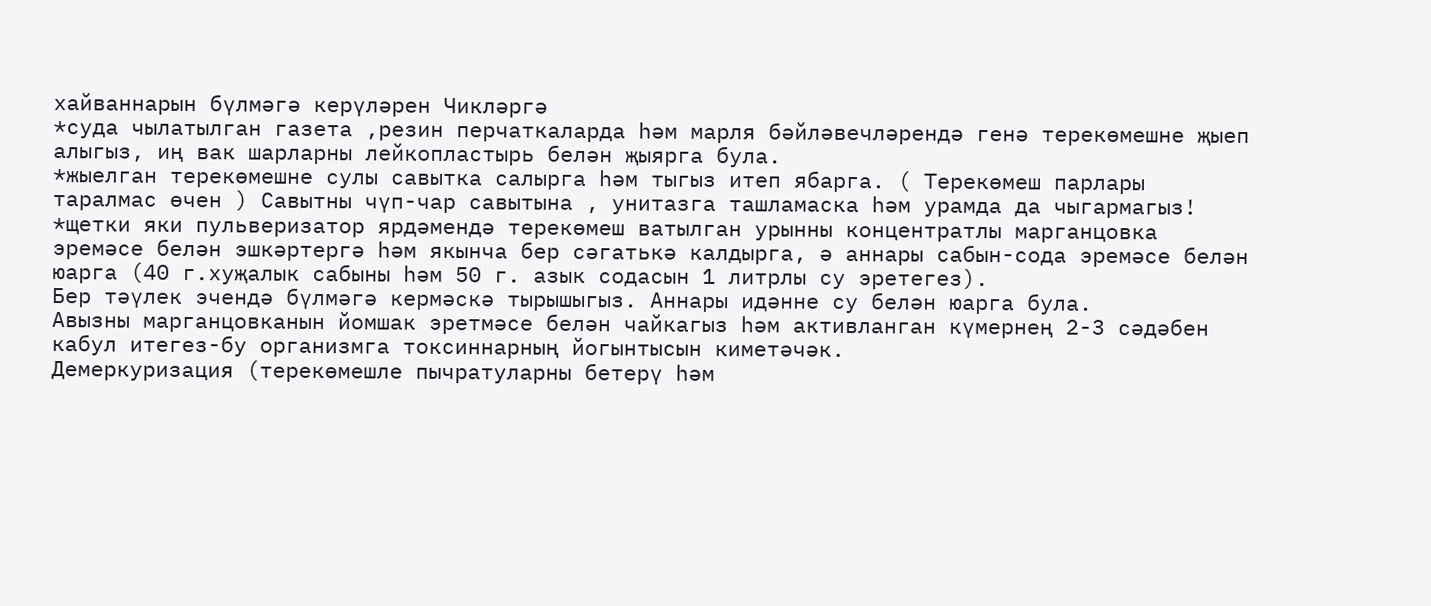хайваннарын бүлмәгә керүләрен Чикләргә
*суда чылатылган газета ,резин перчаткаларда һәм марля бәйләвечләрендә генә терекөмешне җыеп алыгыз, иң вак шарларны лейкопластырь белән җыярга була.
*жыелган терекөмешне сулы савытка салырга һәм тыгыз итеп ябарга. ( Терекөмеш парлары таралмас өчен ) Савытны чүп-чар савытына , унитазга ташламаска һәм урамда да чыгармагыз!
*щетки яки пульверизатор ярдәмендә терекөмеш ватылган урынны концентратлы марганцовка эремәсе белән эшкәртергә һәм якынча бер сәгатькә калдырга, ә аннары сабын-сода эремәсе белән юарга (40 г.хуҗалык сабыны һәм 50 г. азык содасын 1 литрлы су эретегез).
Бер тәүлек эчендә бүлмәгә кермәскә тырышыгыз. Аннары идәнне су белән юарга була.
Авызны марганцовканын йомшак эретмәсе белән чайкагыз һәм активланган күмернең 2-3 сәдәбен кабул итегез-бу организмга токсиннарның йогынтысын киметәчәк.
Демеркуризация (терекөмешле пычратуларны бетерү һәм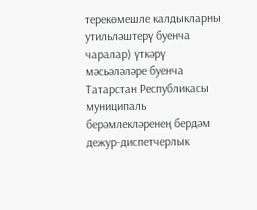терекөмешле калдыкларны утильләштерү буенча чаралар) үткәрү мәсьәләләре буенча Татарстан Республикасы муниципаль берәмлекләренең бердәм дежур-диспетчерлык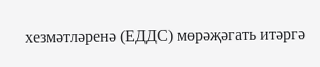хезмәтләренә (ЕДДС) мөрәҗәгать итәргә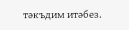тәкъдим итәбез.